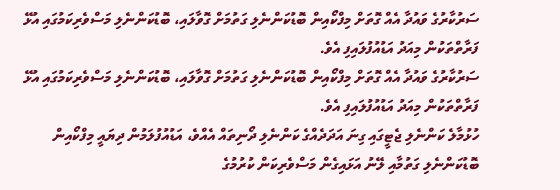ސަރުކާރުގެ ވައުދާ އެއް ގޮތަށް މިފްކޯއިން ބޮޑުކަންނެލި ގަތުމަށް ގޮވާލައި، ބޮޑުކަންނެލި މަސްވެރިކަމުގައި އުޅޭ ފަރާތްތަކުން މިއަދު އަޑުއުފުލައިފި އެވެ.
ސަރުކާރުގެ ވައުދާ އެއް ގޮތަށް މިފްކޯއިން ބޮޑުކަންނެލި ގަތުމަށް ގޮވާލައި، ބޮޑުކަންނެލި މަސްވެރިކަމުގައި އުޅޭ ފަރާތްތަކުން މިއަދު އަޑުއުފުލައިފި އެވެ.
ހުޅުމާލެ ކަންނެލި ޖެޓީގައި ގިނަ އަދަދެއްގެ ކަންނެލި ދޯނިތައް އެއްވެ، އަޑުއުފުލަމުން ދިޔައީ މިފްކޯއިން ބޮޑުކަންނެލި ގަތުމާއި ލޭނު އަޅައިގެން މަސްވެރިކަން ކުރުމުގެ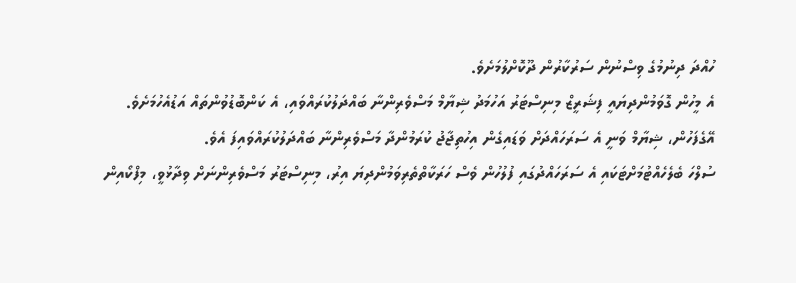ހުއްދަ ދިނުމުގެ ވިސްނުން ސަރުކާރުން ދޫކޮށްލުމަށެވެ.
އެ މީހުން ގޮވަމުންދިޔައީ ފިޝަރީޒް މިނިސްޓަރު އަހުމަދު ޝިޔާމް މަސްވެރިންނާ ބައްދަލުކުރައްވައި، އެ ކަންބޮޑުވުންތައް އަޑުއެހުމަށެވެ.
އޭގެފަހުން، ޝިޔާމް ވަނީ އެ ސަރަހައްދަށް ވަޑައިގެން އިހުތިޖާޖު ކުރަމުންދާ މަސްވެރިންނާ ބައްދަލުކުރައްވައިފަ އެވެ.
ސުލްހަ ބެލެހެއްޓުމަށްޓަކައި އެ ސަރަހައްދުގައި ފުލުހުން ވެސް ހަރަކާތްތެރިވަމުންދިޔަ އިރު، މިނިސްޓަރު މަސްވެރިންނަށް ވިދާޅުވީ، މިފްކޯއިން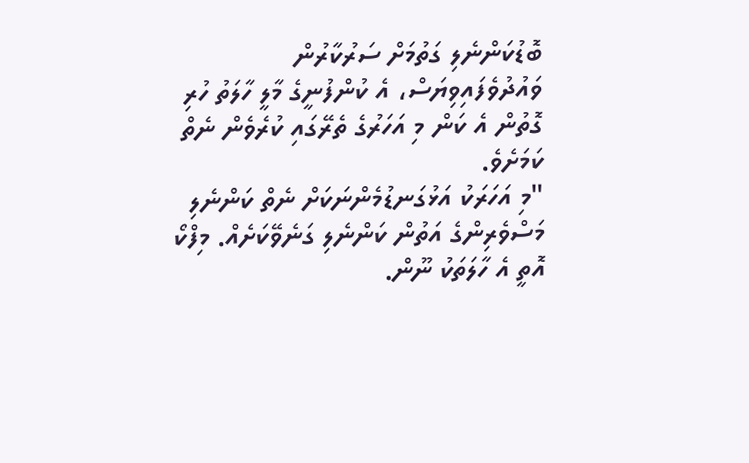ބޮޑުކަންނެލި ގަތުމަށް ސަރުކާރުން ވައުދުވެފައިވިޔަސް، އެ ކުންފުނީގެ މާލީ ހާލަތު ހުރި ގޮތުން އެ ކަން މި އަހަރުގެ ތެރޭގައި ކުރެވެން ނެތް ކަމަށެވެ.
"މި އަހަރަކު އަޅުގަނޑުމެންނަކަށް ނެތް ކަންނެލި މަސްވެރިންގެ އަތުން ކަންނެލި ގަނެވޭކަށެއް. މިފްކޯ އޮތީ އެ ހާލަތަކު ނޫން.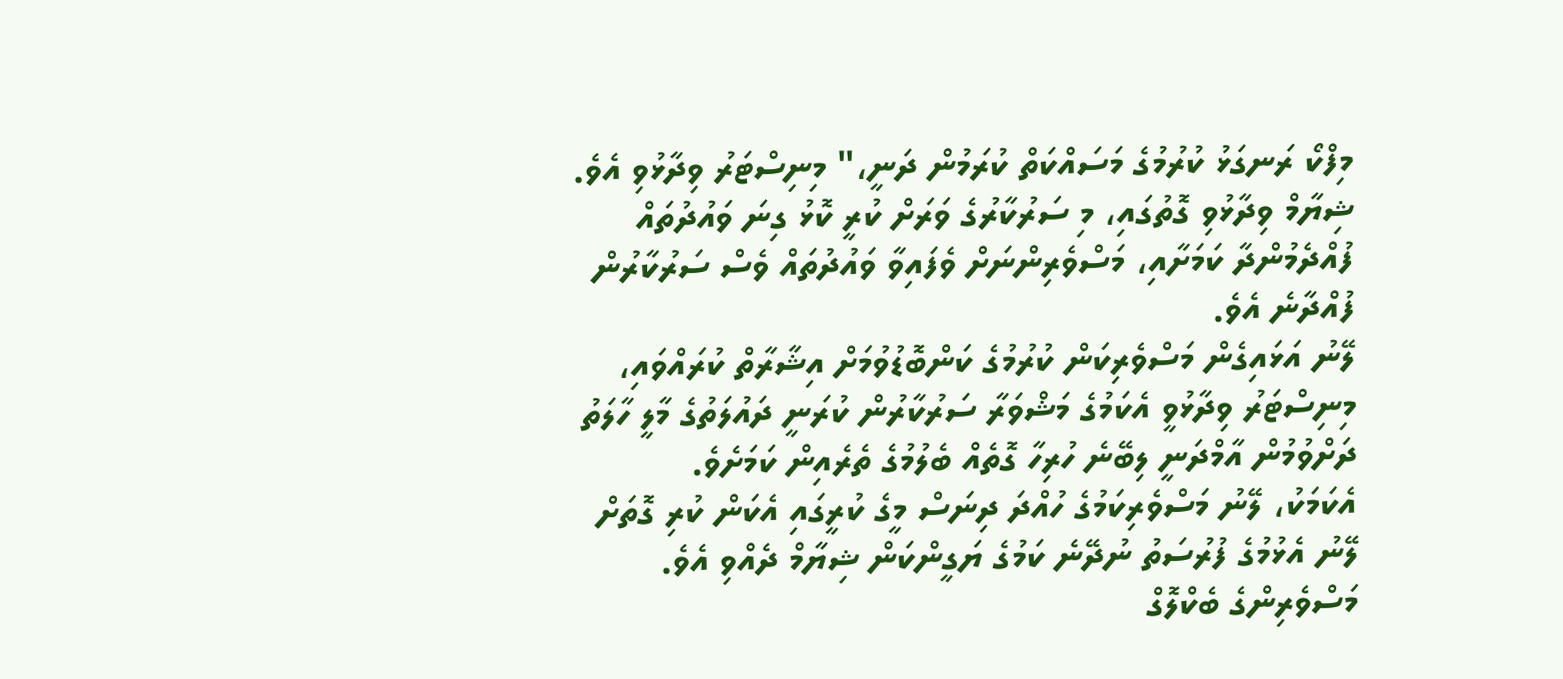މިފްކޯ ރަނގަޅު ކުރުމުގެ މަސައްކަތް ކުރަމުން ދަނީ،" މިނިސްޓަރު ވިދާޅުވި އެވެ.
ޝިޔާމް ވިދާޅުވި ގޮތުގައި، މި ސަރުކާރުގެ ވަރަށް ކުރީ ކޮޅު ގިނަ ވައުދުތައް ފުއްދެމުންދާ ކަމަށާއި، މަސްވެރިންނަށް ވެފައިވާ ވައުދުތައް ވެސް ސަރުކާރުން ފުއްދާނެ އެވެ.
ލޭނު އަޅައިގެން މަސްވެރިކަން ކުރުމުގެ ކަންބޮޑުވުމަށް އިޝާރާތް ކުރައްވައި، މިނިސްޓަރު ވިދާޅުވީ އެކަމުގެ މަޝްވަރާ ސަރުކާރުން ކުރަނީ ދައުލަތުގެ މާލީ ހާލަތު ދަށްވުމުން އާމްދަނީ ލިބޭނެ ހުރިހާ ގޮތެއް ބެލުމުގެ ތެރެއިން ކަމަށެވެ.
އެކަމަކު، ލޭނު މަސްވެރިކަމުގެ ހުއްދަ ދިނަސް މީގެ ކުރީގައި އެކަން ކުރި ގޮތަށް ލޭނު އެޅުމުގެ ފުރުސަތު ނުދޭނެ ކަމުގެ ޔަގީންކަން ޝިޔާމް ދެއްވި އެވެ.
މަސްވެރިންގެ ބެކްލޮގް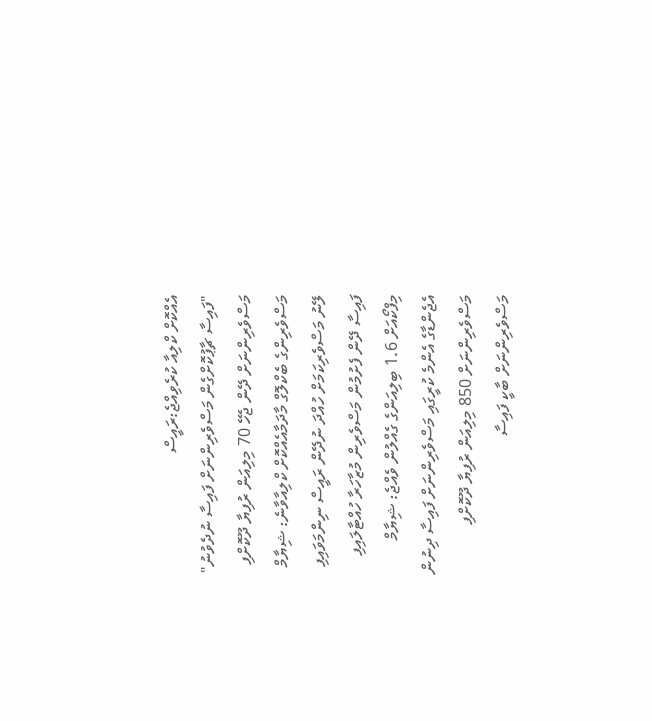އެއްކޮށް ކްލިއާ ކުރެވިއްޖެ:ރައީސް
"ފައިސާ ޗާޕުކޮށްގެން މަސްވެރިންނަށް ފައިސާ ނުދެވުނު"
މަސްވެރިންނަށް ދޭން ޖެހޭ 70 މިލިއަން ރުފިޔާ ދޫކޮށްފި
މަސްވެރިންގެ ބެކްލޮގް މާދަމާއެއްކޮށް ކްލިއާވާނެ: ޝިޔާމް
ލޭނު މަސްވެރިކަމަށް ހުއްދަ ނުދޭން ރައީސް ނިންމަވައިފި
ފައިސާ ދޭން ފެށުމުން މަސްވެރިން މުޒާހަރާ ހުއްޓާލައިފި
މިފްކޯއަށް 1.6 ބިލިއަންގެ ގެއްލުން ވެއްޖެ: ޝިޔާމް
އެޖެންޑާގެ އެންމެ ކުރީގައި މަސްވެރިންނަށް ފައިސާ ދިނުން
މަސްވެރިންނަށް 850 މިލިއަން ރުފިޔާ ދޫކޮށްފި
މަސްވެރިންނަށް ބާކީ ފައިސާ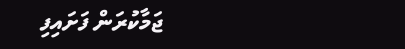ޖަމާކުރަން ފަށައިފި